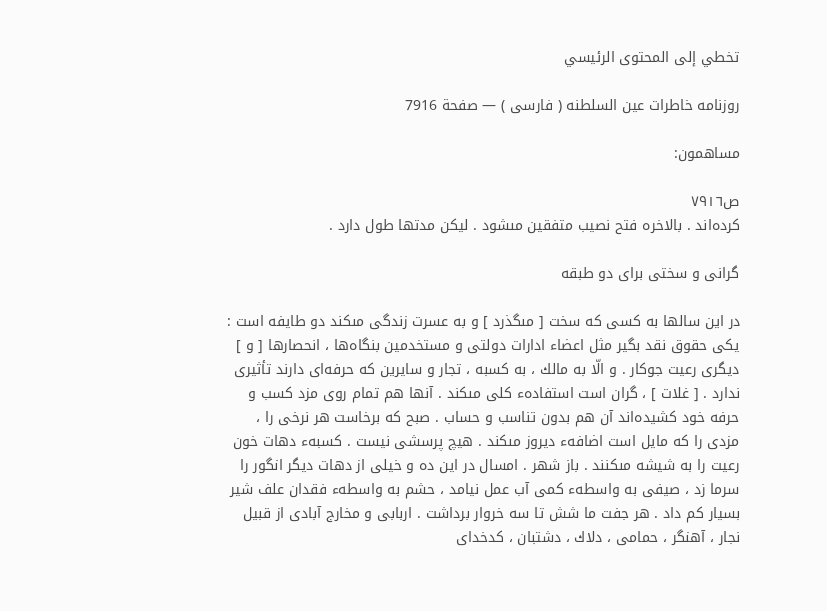تخطي إلى المحتوى الرئيسي

روزنامه خاطرات عين السلطنه ( فارسى ) — صفحة 7916

مساهمون:

ص٧٩١٦
كرده‌اند . بالاخره فتح نصيب متفقين مىشود . ليكن مدتها طول دارد .

گرانى و سختى براى دو طبقه

در اين سالها به كسى كه سخت [ مىگذرد ] و به عسرت زندگى مىكند دو طايفه است : يكى حقوق نقد بگير مثل اعضاء ادارات دولتى و مستخدمين بنگاه‌ها ، انحصارها [ و ] ديگرى رعيت جوكار . و الّا به مالك ، به كسبه ، تجار و سايرين كه حرفه‌اى دارند تأثيرى ندارد . [ غلات ] ، گران است استفادهء كلى مىكند . آنها هم تمام روى مزد كسب و حرفه خود كشيده‌اند آن هم بدون تناسب و حساب . صبح كه برخاست هر نرخى را ، مزدى را كه مايل است اضافهء ديروز مىكند . هيچ پرسشى نيست . كسبهء دهات خون رعيت را به شيشه مىكنند . باز شهر . امسال در اين ده و خيلى از دهات ديگر انگور را سرما زد ، صيفى به واسطهء كمى آب عمل نيامد ، حشم به واسطهء فقدان علف شير بسيار كم داد . هر جفت ما شش تا سه خروار برداشت . اربابى و مخارج آبادى از قبيل نجار ، آهنگر ، حمامى ، دلاك ، دشتبان ، كدخداى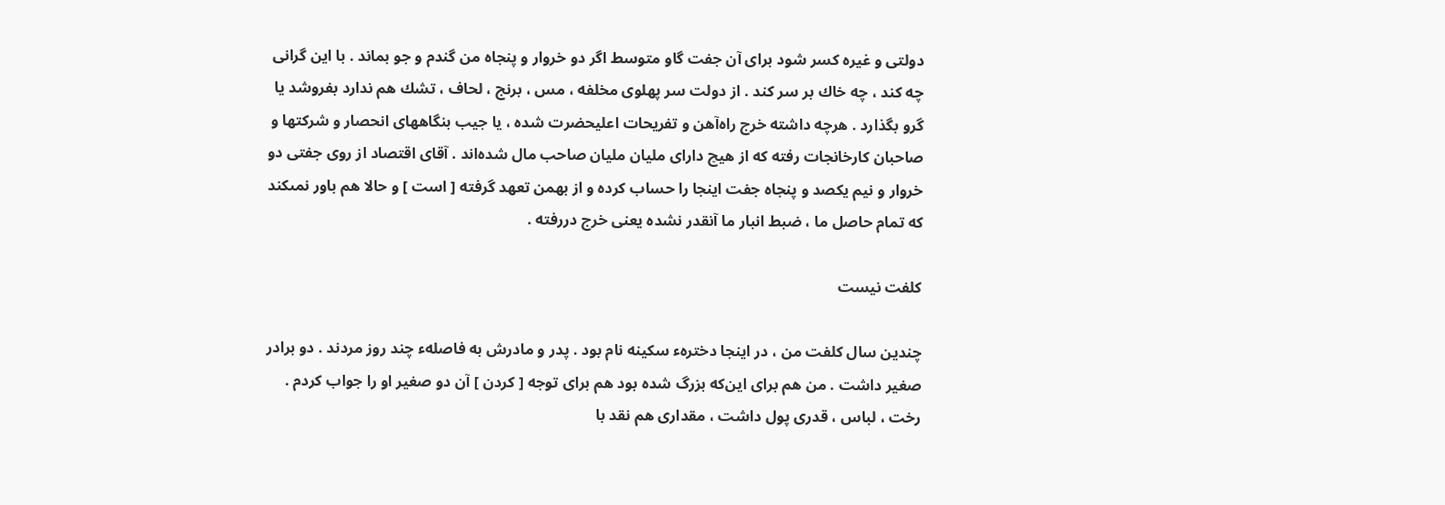دولتى و غيره كسر شود براى آن جفت گاو متوسط اگر دو خروار و پنجاه من گندم و جو بماند . با اين گرانى چه كند ، چه خاك بر سر كند . از دولت سر پهلوى مخلفه ، مس ، برنج ، لحاف ، تشك هم ندارد بفروشد يا گرو بگذارد . هرچه داشته خرج راه‌آهن و تفريحات اعليحضرت شده ، يا جيب بنگاههاى انحصار و شركتها و صاحبان كارخانجات رفته كه از هيچ داراى مليان مليان صاحب مال شده‌اند . آقاى اقتصاد از روى جفتى دو خروار و نيم يكصد و پنجاه جفت اينجا را حساب كرده و از بهمن تعهد گرفته [ است ] و حالا هم باور نمىكند كه تمام حاصل ما ، ضبط انبار ما آنقدر نشده يعنى خرج دررفته .

كلفت نيست

چندين سال كلفت من ، در اينجا دخترهء سكينه نام بود . پدر و مادرش به فاصلهء چند روز مردند . دو برادر صغير داشت . من هم براى اين‌كه بزرگ شده بود هم براى توجه [ كردن ] آن دو صغير او را جواب كردم . رخت ، لباس ، قدرى پول داشت ، مقدارى هم نقد با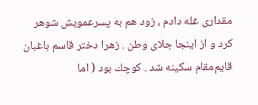مقدارى غله دادم ، زود هم به پسرعمويش شوهر كرد و از اينجا جلاى وطن . زهرا دختر قاسم باغبان قايم‌مقام سكينه شد . كوچك بود ( اما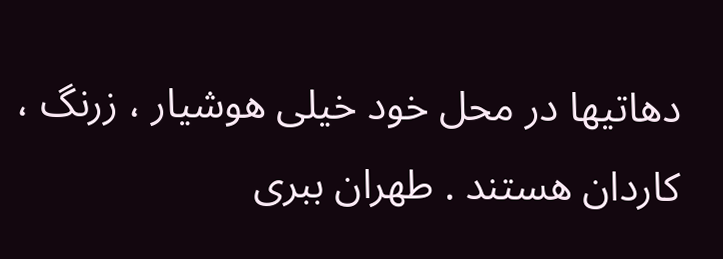دهاتيها در محل خود خيلى هوشيار ، زرنگ ، كاردان هستند . طهران ببرى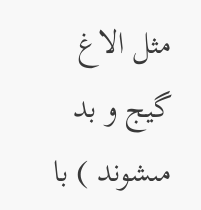مثل الاغ گيج و بد مىشوند ) با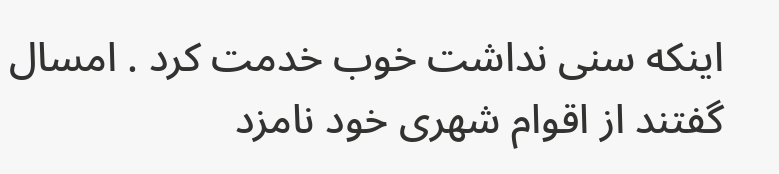اينكه سنى نداشت خوب خدمت كرد . امسال گفتند از اقوام شهرى خود نامزد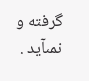گرفته و نمىآيد .